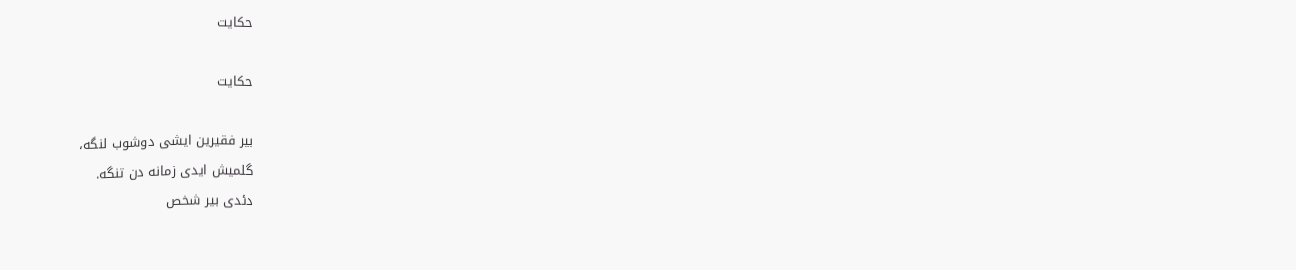حکایت

حکایت

بیر فقیرین ایشی دوشوب لنگه،
گلمیش ایدی زمانه دن تنگه.
دئدی بیر شخص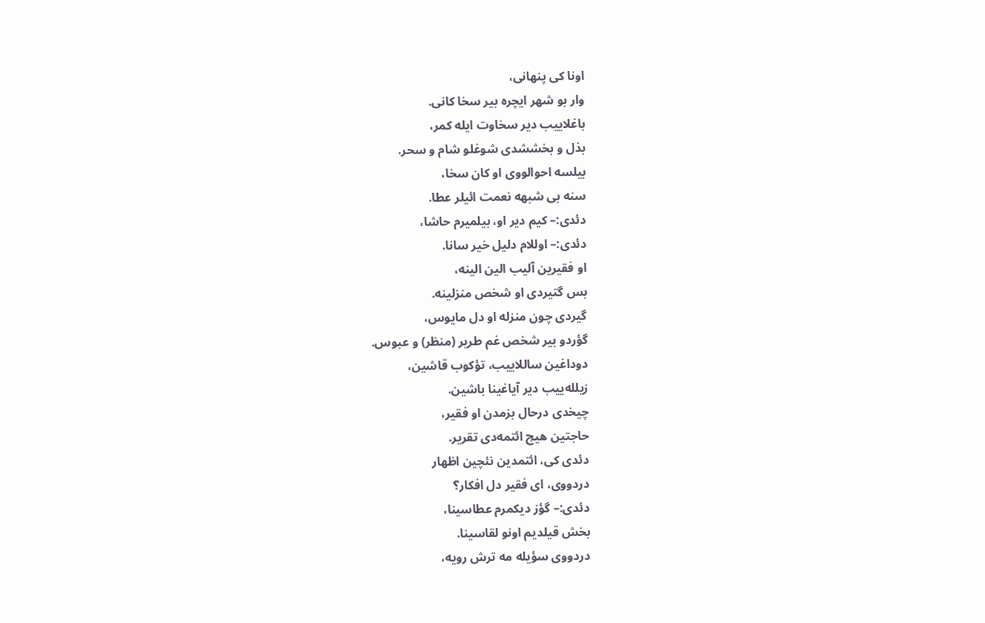اونا کی پنهانی،
وار بو شهر ایچره بیر سخا کانی.
باغلاییب دیر سخاوت ایله کمر،
بذل و بخششدی شوغلو شام و سحر.
بیلسه احوالووی او کان سخا،
سنه بی شبهه نعمت ائیلر عطا.
دئدی:– کیم دیر او، بیلمیرم حاشا،
دئدی:– اوللام دلیل خیر سانا.
او فقیرین آلیب الین الینه،
بس گتیردی او شخص منزلینه.
گیردی چون منزله او دل مایوس،
گؤردو بیر شخص غم طریر (منظر) و عبوس.
دوداغین ساللاییب، تؤکوب قاشین،
زیلله‌ییب دیر آیاغینا باشین.
چیخدی درحال بزمدن او فقیر،
حاجتین هیچ ائتمه‌دی تقریر.
دئدی کی، ائتمدین نئچین اظهار
دردووی، ای فقیر دل افکار؟
دئدی:– گؤز دیکمرم عطاسینا،
بخش قیلدیم اونو لقاسینا.
دردووی سؤیله مه ترش رویه،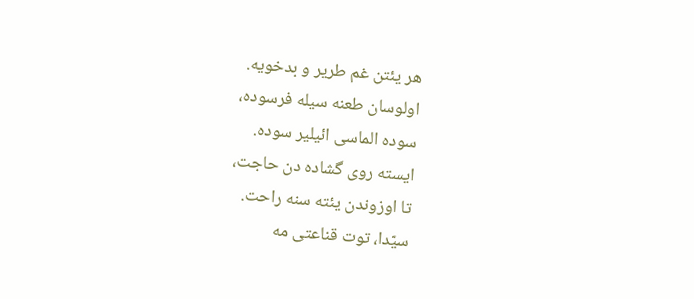هر یئتن غم طریر و بدخویه.
اولوسان طعنه سیله فرسوده،
سوده الماسی ائیلیر سوده.
ایسته روی گشاده دن حاجت،
تا اوزوندن یئته سنه راحت.
سیّدا، توت قناعتی مه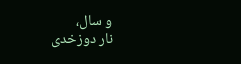و سال،
نار دوزخدی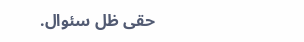حقی ظل سئوال.